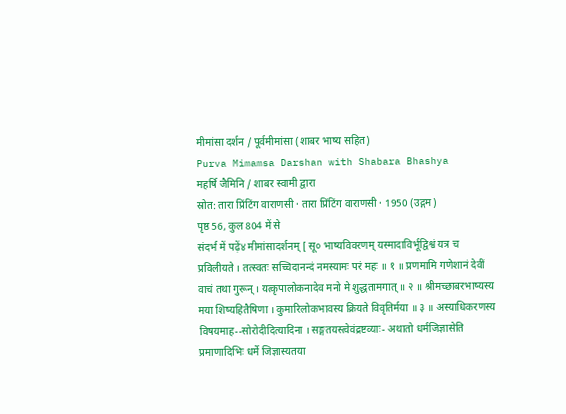मीमांसा दर्शन / पूर्वमीमांसा (शाबर भाष्य सहित)
Purva Mimamsa Darshan with Shabara Bhashya
महर्षि जैमिनि / शाबर स्वामी द्वारा
स्रोत: तारा प्रिंटिंग वाराणसी · तारा प्रिंटिंग वाराणसी · 1950 (उद्गम)
पृष्ठ 56, कुल 804 में से
संदर्भ में पढ़ें४ मीमांसादर्शनम् [ सू० भाष्यविवरणम् यस्मादाविर्भूद्विश्वं यत्र च प्रविलीयते । तत्स्वतः सच्चिदानन्दं नमस्यामः परं महः ॥ १ ॥ प्रणमामि गणेशानं देवीं वाचं तथा गुरून् । यत्कृपालोकनादेव मनो मे शुद्धतामगात् ॥ २ ॥ श्रीमच्छाबरभाष्यस्य मया शिष्यहितैषिणा । कुमारिलोकभावस्य क्रियते विवृतिर्मया ॥ ३ ॥ अस्याधिकरणस्य विषयमाह--सोरोदीदित्यादिना । सङ्गतयस्त्वेवंद्रष्टव्याः- अथातो धर्मजिज्ञासेति प्रमाणादिभिः धर्मे जिज्ञास्यतया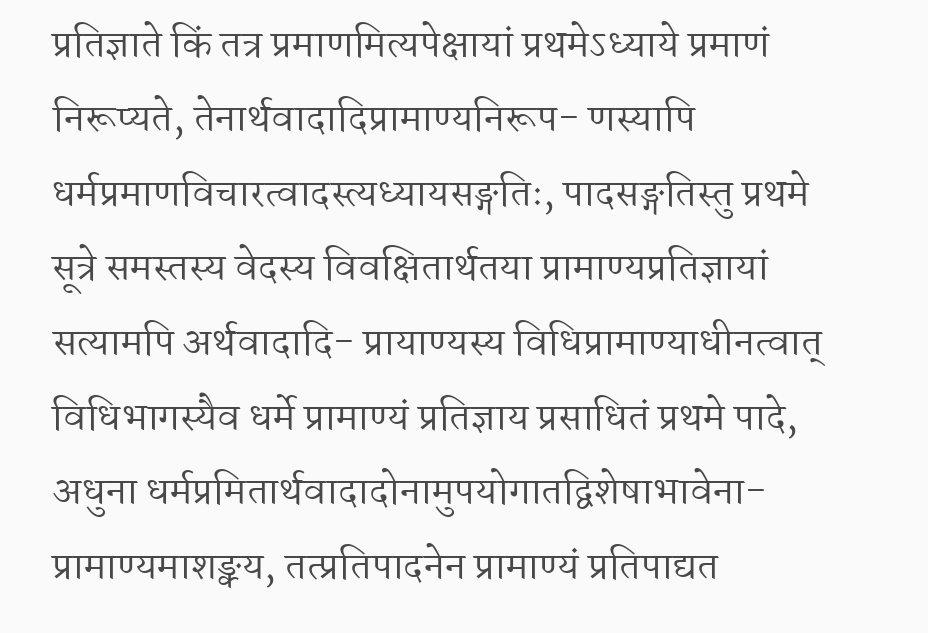प्रतिज्ञाते किं तत्र प्रमाणमित्यपेक्षायां प्रथमेऽध्याये प्रमाणं निरूप्यते, तेनार्थवादादिप्रामाण्यनिरूप- णस्यापि धर्मप्रमाणविचारत्वादस्त्यध्यायसङ्गतिः, पादसङ्गतिस्तु प्रथमे सूत्रे समस्तस्य वेदस्य विवक्षितार्थतया प्रामाण्यप्रतिज्ञायां सत्यामपि अर्थवादादि- प्रायाण्यस्य विधिप्रामाण्याधीनत्वात् विधिभागस्यैव धर्मे प्रामाण्यं प्रतिज्ञाय प्रसाधितं प्रथमे पादे, अधुना धर्मप्रमितार्थवादादोनामुपयोगातद्विशेषाभावेना- प्रामाण्यमाशङ्क्य, तत्प्रतिपादनेन प्रामाण्यं प्रतिपाद्यत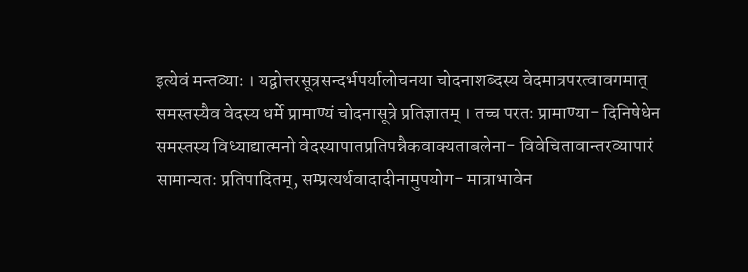इत्येवं मन्तव्याः । यद्वोत्तरसूत्रसन्दर्भपर्यालोचनया चोदनाशब्दस्य वेदमात्रपरत्वावगमात् समस्तस्यैव वेदस्य धर्मे प्रामाण्यं चोदनासूत्रे प्रतिज्ञातम् । तच्च परतः प्रामाण्या- दिनिषेधेन समस्तस्य विध्याद्यात्मनो वेदस्यापातप्रतिपन्नैकवाक्यताबलेना- विवेचितावान्तरव्यापारं सामान्यतः प्रतिपादितम्, सम्प्रत्यर्थवादादीनामुपयोग- मात्राभावेन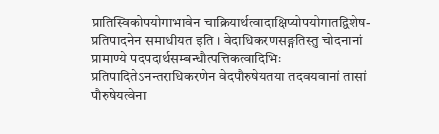प्रातिस्विकोपयोगाभावेन चाक्रियार्थत्वादाक्षिप्योपयोगातद्विशेष- प्रतिपादनेन समाधीयत इति । वेदाधिकरणसङ्गतिस्तु चोदनानां प्रामाण्ये पदपदार्थसम्बन्धौत्पत्तिकत्वादिभिः प्रतिपादितेऽनन्तराधिकरणेन वेदपौरुषेयतया तदवयवानां तासां पौरुषेयत्वेना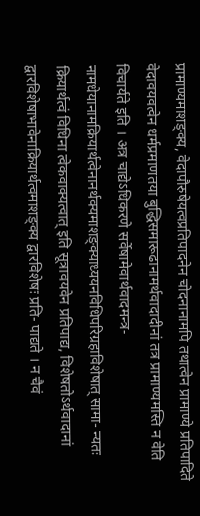प्रामाण्यमाशङ्क्य, वेदापौरुषेयत्वप्रतिपादनेन चोदनानामपि तथात्वेन प्रामाण्ये प्रतिपादिते वेदावयवत्वेन धर्मप्रमाणतया बुद्धिसमारूढानामर्थवादादीनां तत्र प्रामाण्यमस्ति न वेति विचार्यते इति । अत्र चाद्येऽधिकरणे सर्वेषामेवार्थवादमन्त्र- नामधेयानामक्रियार्थत्वेनानर्थक्यमाशङ्क्याध्ययनविधिपरिग्रहाविशेषात् सामा- न्यतः क्रियार्थत्वं विधिना त्वेकवाक्यत्वात् इति सूत्रावयवेन प्रतिपाद्य, विशेषतोऽर्थवादानां द्वारविशेषाभावेनाक्रियार्थत्वमाशङ्क्य द्वारविशेषः प्रति- पाद्यते । न चैवं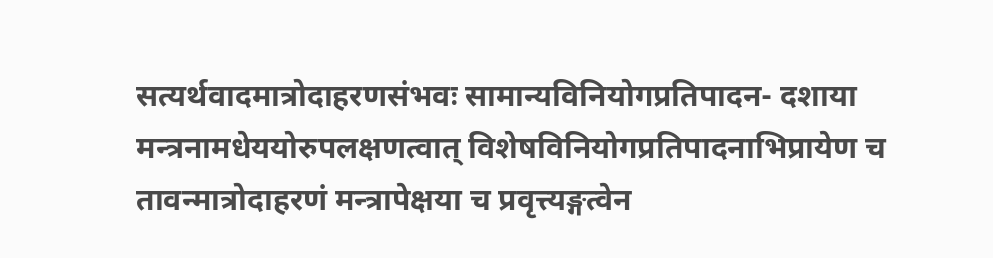सत्यर्थवादमात्रोदाहरणसंभवः सामान्यविनियोगप्रतिपादन- दशाया मन्त्रनामधेययोरुपलक्षणत्वात् विशेषविनियोगप्रतिपादनाभिप्रायेण च तावन्मात्रोदाहरणं मन्त्रापेक्षया च प्रवृत्त्यङ्गत्वेन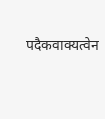पदैकवाक्यत्वेन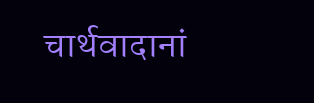चार्थवादानां